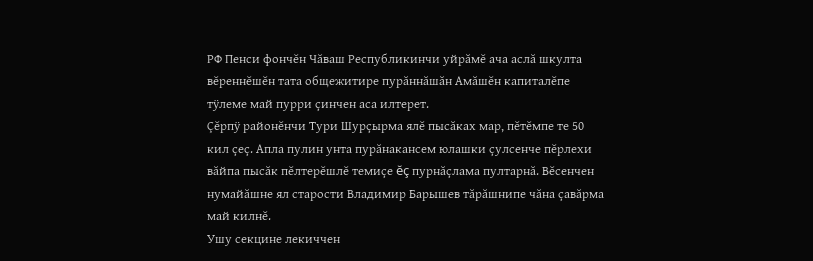РФ Пенси фончĕн Чăваш Республикинчи уйрăмĕ ача аслă шкулта вĕреннĕшĕн тата общежитире пурăннăшăн Амăшĕн капиталĕпе тÿлеме май пурри çинчен аса илтерет.
Çĕрпÿ районĕнчи Тури Шурçырма ялĕ пысăках мар, пĕтĕмпе те 50 кил çеç. Апла пулин унта пурăнакансем юлашки çулсенче пĕрлехи вăйпа пысăк пĕлтерĕшлĕ темиçе ĕç пурнăçлама пултарнă. Вĕсенчен нумайăшне ял старости Владимир Барышев тăрăшнипе чăна çавăрма май килнĕ.
Ушу секцине лекиччен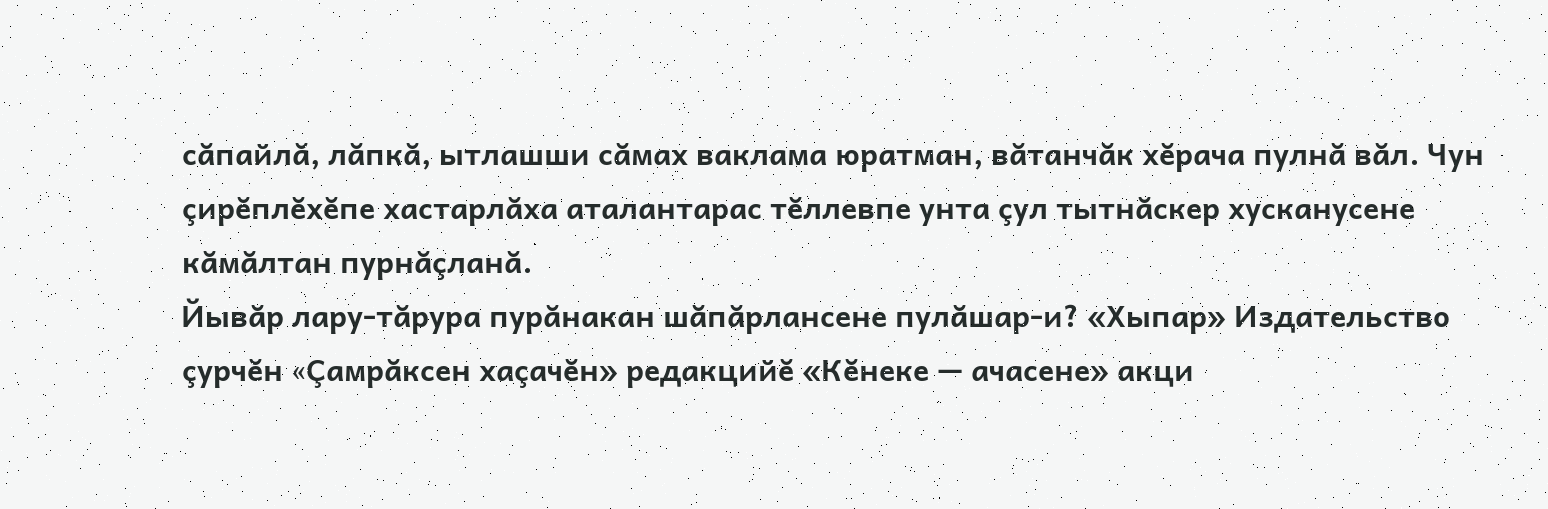сăпайлă, лăпкă, ытлашши сăмах ваклама юратман, вăтанчăк хĕрача пулнă вăл. Чун çирĕплĕхĕпе хастарлăха аталантарас тĕллевпе унта çул тытнăскер хусканусене кăмăлтан пурнăçланă.
Йывăр лару-тăрура пурăнакан шăпăрлансене пулăшар-и? «Хыпар» Издательство çурчĕн «Çамрăксен хаçачĕн» редакцийĕ «Кĕнеке — ачасене» акци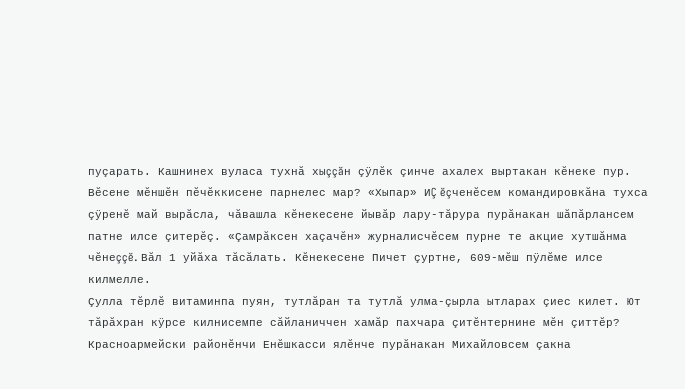пуçарать. Кашнинех вуласа тухнă хыççăн çÿлĕк çинче ахалех выртакан кĕнеке пур. Вĕсене мĕншĕн пĕчĕккисене парнелес мар? «Хыпар» ИÇ ĕçченĕсем командировкăна тухса çÿренĕ май вырăсла, чăвашла кĕнекесене йывăр лару-тăрура пурăнакан шăпăрлансем патне илсе çитерĕç. «Çамрăксен хаçачĕн» журналисчĕсем пурне те акцие хутшăнма чĕнеççĕ. Вăл 1 уйăха тăсăлать. Кĕнекесене Пичет çуртне, 609-мĕш пÿлĕме илсе килмелле.
Çулла тĕрлĕ витаминпа пуян, тутлăран та тутлă улма-çырла ытларах çиес килет. Ют тăрăхран кÿрсе килнисемпе сăйланиччен хамăр пахчара çитĕнтернине мĕн çиттĕр? Красноармейски районĕнчи Енĕшкасси ялĕнче пурăнакан Михайловсем çакна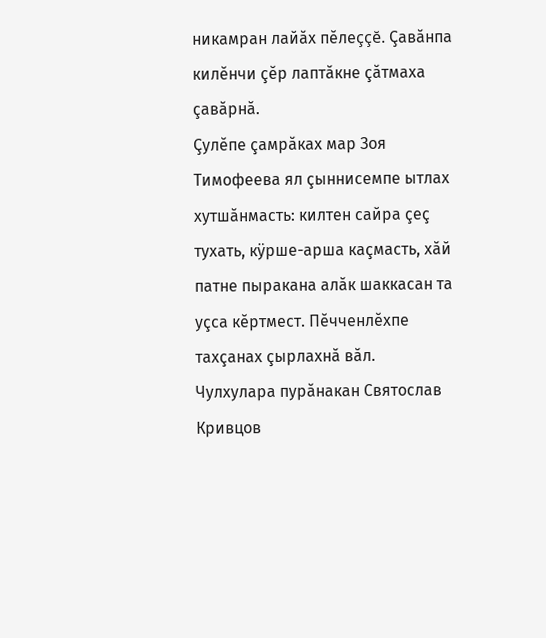никамран лайăх пĕлеççĕ. Çавăнпа килĕнчи çĕр лаптăкне çăтмаха çавăрнă.
Çулĕпе çамрăках мар Зоя Тимофеева ял çыннисемпе ытлах хутшăнмасть: килтен сайра çеç тухать, кÿрше-арша каçмасть, хăй патне пыракана алăк шаккасан та уçса кĕртмест. Пĕчченлĕхпе тахçанах çырлахнă вăл.
Чулхулара пурăнакан Святослав Кривцов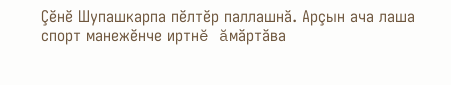Çĕнĕ Шупашкарпа пĕлтĕр паллашнă. Арçын ача лаша спорт манежĕнче иртнĕ ăмăртăва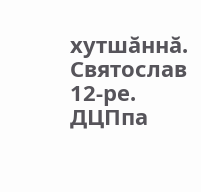хутшăннă. Святослав 12-ре. ДЦПпа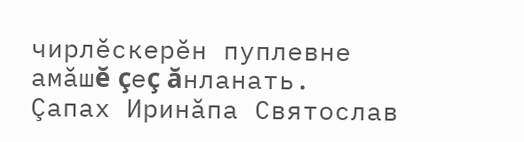чирлĕскерĕн пуплевне амăшĕ çеç ăнланать. Çапах Иринăпа Святослав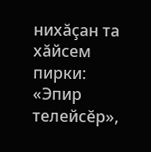нихăçан та хăйсем пирки: «Эпир телейсĕр»,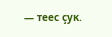— теес çук.